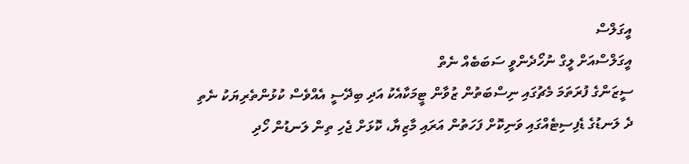އީގަލްސް
އީގަލްސްއަށް ލީގް ނުހޯދެންވީ ސަބަބެއް ނެތް
ސީޒަންގެ ފުރަތަމަ މެޗުގައި ނިސްބަތުން ޒުވާން ޓީމަކާއެކު އަދި ބިދޭސީ އެއްވެސް ކުޅުންތެރިޔަކު ނެތި ދެ ލަނޑުގެ ޑެފިސިޓެއްގައި ވަނިކޮށް ފަހަތުން އަރައި މާޒިޔާ، ކޮޅަށް ޖެހި ތިން ލަނޑުން ހޯދި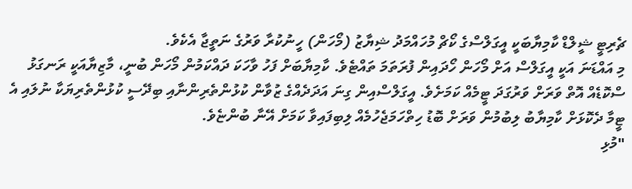ޗެރިޓީ ޝީލްޑް ކާމިޔާބަކީ އީގަލްސްގެ ކޯޗް މުހައްމަދު ޝިޔާޒު (މޯހަން) ހީނުކުރާ ވަރުގެ ނަތީޖާ އެކެވެ.
މި އައްޑަނަ އަކީ އީގަލްސް އަށް މޯހަން ހޯދައިން ފުރަތަމަ ތައްޓެވެ. ކާމިޔާބަށް ފަހު ވާހަކަ ދައްކަމުން މޯހަން ބުނީ، މާޒިޔާއަކީ ރަނގަޅު ސްކޮޑެއް އޮތް ވަރަށް ވަރުގަދަ ޓީމެއް ކަމަށެވެ. އީގަލްސްއިން ގިނަ އަދަދެއްގެ ޒުވާން ކުޅުންތެރިންނާއި ބިދޭސީ ކުޅުންތެރިޔަކާ ނުލައި އެ ޓީމާ ދެކޮޅަށް ކާމިޔާބު ލިބުމުން ވަރަށް ބޮޑު ހިތްހަމަޖެހުމެއް ލިބިފައިވާ ކަމަށް އޭނާ ބުންޏެވެ.
"މުޅި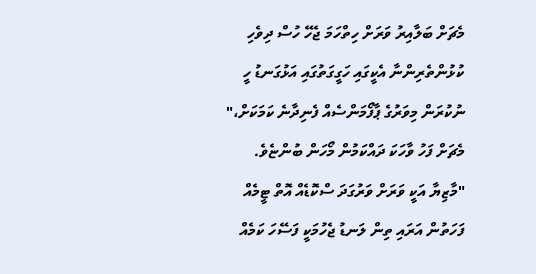މެޗަށް ބަލާއިރު ވަރަށް ހިތްހަމަ ޖެހޭ ހުސް ދިވެހި ކުޅުންތެރިންނާ އެކީގައި ހަގީގަތުގައި އަޅުގަނޑު ހީ ނުކުރަން މިވަރުގެ ޕާފޯމަންސެއް ފެނިދާނެ ކަމަކަށް،" މެޗަށް ފަހު ވާހަކަ ދައްކަމުން މޯހަން ބުންޏެވެ. "މާޒިޔާ އަކީ ވަރަށް ވަރުގަދަ ސްކޮޑެއް އޮތް ޓީމެއް ފަހަތުން އަރައި ތިން ލަނޑު ޖެހުމަކީ ފަސޭހަ ކަމެއް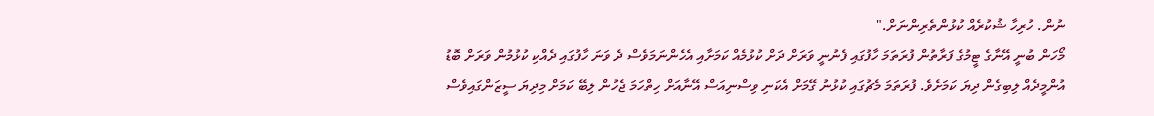ނުން. ހުރިހާ ޝުކުރެއް ކުޅުންތެރިންނަށް."
މޯހަން ބުނީ އޭނާގެ ޓީމުގެ ފަރާތުން ފުރަތަމަ ހާފުގައި ފެނުނީ ވަރަށް ދަށް ކުޅުމެއް ކަމަށާއި އެހެންނަމަވެސް ދެ ވަނަ ހާފުގައި ދެއްކި ކުޅުމުން ވަރަށް ބޮޑު އުންމީދެއް ލިބިގެން ދިޔަ ކަމަށެވެ. ފުރަތަމަ މެޗުގައި ކުޅުނު ގޭމަށް އެކަނި ވިސްނިއަސް އޭނާއަށް ހިތްހަމަ ޖެހުން ލިބޭ ކަމަށް މިދިޔަ ސީޒަންގައިވެސް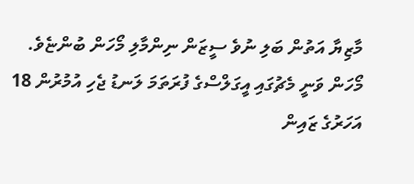މާޒިޔާ އަތުން ބަލި ނުވެ ސީޒަން ނިންމާލި މޯހަން ބުންޏެވެ.
މޯހަން ވަނީ މެޗުގައި އީގަލްސްގެ ފުރަތަމަ ލަނޑު ޖެހި އުމުރުން 18 އަހަރުގެ ޒައިން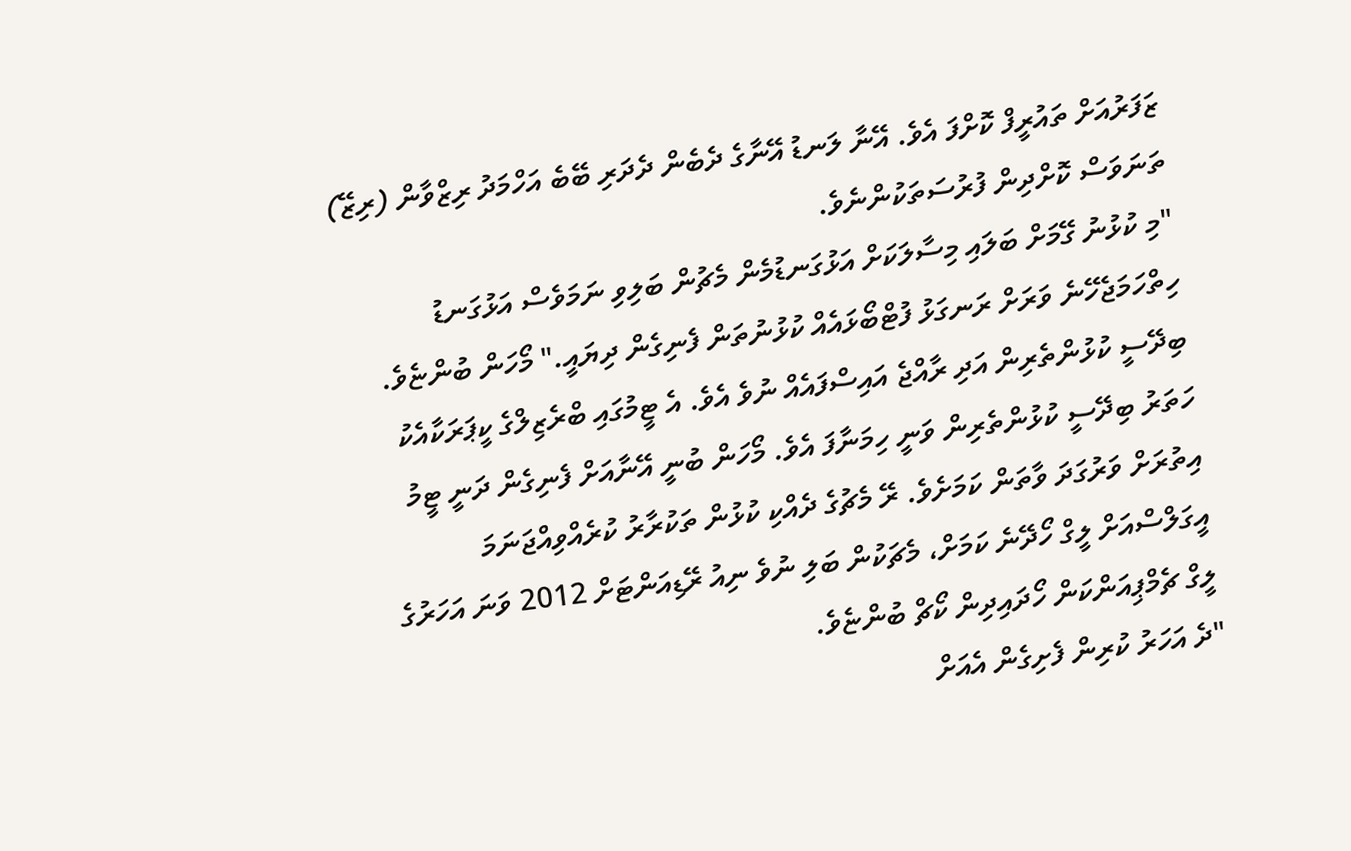ޒަފަރުއަށް ތައުރީފް ކޮށްފަ އެވެ. އޭނާ ލަނޑު އޭނާގެ ދެބެން ދެދަރި ބޭބެ އަހްމަދު ރިޒްވާން (ރިޒޭ) ތަނަވަސް ކޮށްދިން ފުރުސަތަކުންނެވެ.
"މި ކުޅުނު ގޭމަށް ބަލައި މިސާލަކަށް އަޅުގަނޑުމެން މެޗުން ބަލިވި ނަމަވެސް އަޅުގަނޑު ހިތްހަމަޖެހޭނެ ވަރަށް ރަނގަޅު ފުޓްބޯޅައެއް ކުޅުނުތަން ފެނިގެން ދިޔައީ." މޯހަން ބުންޏެވެ.
ބިދޭސީ ކުޅުންތެރިން އަދި ރާއްޖެ އައިސްފައެއް ނުވެ އެވެ. އެ ޓީމުގައި ބްރެޒިލްގެ ކީޕަރަކާއެކު ހަތަރު ބިދޭސީ ކުޅުންތެރިން ވަނީ ހިމަނާފަ އެވެ. މޯހަން ބުނީ އޭނާއަށް ފެނިގެން ދަނީ ޓީމު އިތުރަށް ވަރުގަދަ ވާތަން ކަމަށެވެ. ރޭ މެޗުގެ ދެއްކި ކުޅުން ތަކުރާރު ކުރެއްވިއްޖަނަމަ އީގަލްސްއަށް ލީގް ހޯދޭނެ ކަމަށް، މެޗަކުން ބަލި ނުވެ ނިއު ރޭޑިއަންޓަށް 2012 ވަނަ އަހަރުގެ ލީގް ޗެމްޕިއަންކަން ހޯދައިދިން ކޯޗް ބުންޏެވެ.
"ދެ އަހަރު ކުރިން ފެށިގެން އެއަށް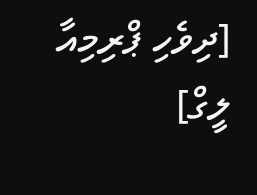[ދިވެހި ޕްރިމިއާ ލީގް]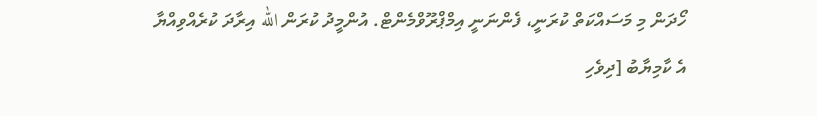ހޯދަން މި މަސައްކަތް ކުރަނީ، ފެންނަނީ އިމްޕްރޫވްމެންޓް. އުންމީދު ކުރަން الله އިރާދަ ކުރެއްވިއްޔާ އެ ކާމިޔާބު [ދިވެހި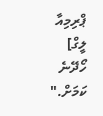ޕްރިމިއާ ލީގް] ހޯދޭނެ ކަމަށް."